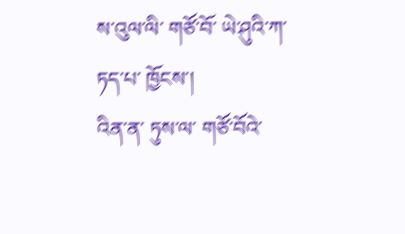ས་འུལ་ལི་ གཙོ་བོ་ ཡེ་ཤུའི་ཀ་ ཏད་པ་ ཁྱོངས་།
འིན་ན་ ཏུས་ལ་ གཙོ་བོའེ་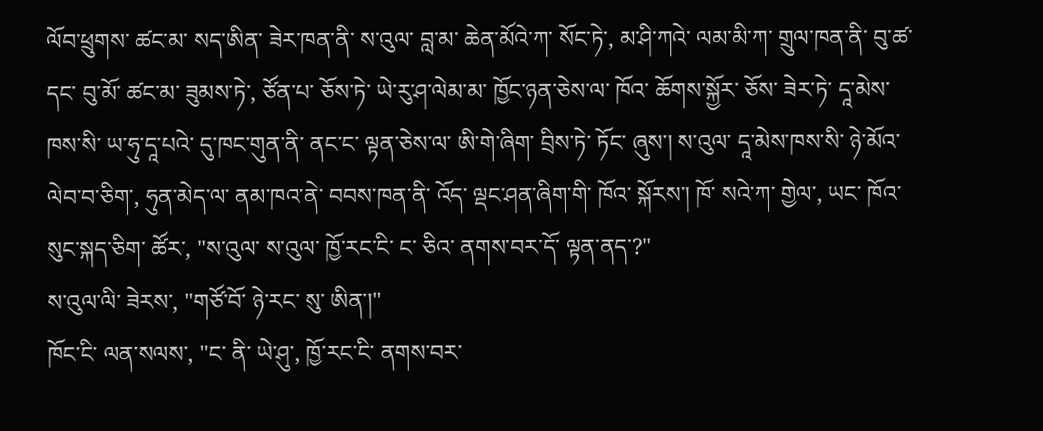ལོབ་ཕྲུགས་ ཚང་མ་ སད་ཨིན་ ཟེར་ཁན་ནི་ ས་འུལ་ བླ་མ་ ཆེན་མོའེ་ཀ་ སོང་ཏེ་, མ་ཤི་ཀའེ་ ལམ་མི་ཀ་ གྲུལ་ཁན་ནི་ བུ་ཚ་ དང་ བུ་མོ་ ཚང་མ་ ཟུམས་ཏེ་, ཙོན་པ་ ཅོས་ཏེ་ ཡེ་རུ་ཤ་ལེམ་མ་ ཁྱོང་ཉན་ཅེས་ལ་ ཁོའ་ ཆོགས་སྐྱོར་ ཅོས་ ཟེར་ཏེ་ དཱ་མེས་ཁས་སི་ ཡ་ཧུ་དཱ་པའེ་ དུ་ཁང་གུན་ནི་ ནང་ང་ ལྟན་ཅེས་ལ་ ཨི་གེ་ཞིག་ བྲིས་ཏེ་ ཏོང་ ཞུས་། ས་འུལ་ དཱ་མེས་ཁས་སི་ ཉེ་མོའ་ ལེབ་བ་ཅིག་, ཧུན་མེད་ལ་ ནམ་ཁའ་ནེ་ བབས་ཁན་ནི་ འོད་ ལྡང་ཤན་ཞིག་གི་ ཁོའ་ སྐོརས་། ཁོ་ སའེ་ཀ་ གྱེལ་, ཡང་ ཁོའ་ སུང་སྐད་ཅིག་ ཚོར་, "ས་འུལ་ ས་འུལ་ ཁྱོ་རང་ངི་ ང་ ཅིའ་ ནགས་བར་དོ་ ལྟན་ནད་?"
ས་འུལ་ལི་ ཟེརས་, "གཙོ་བོ་ ཉེ་རང་ སུ་ ཨིན་།"
ཁོང་ངི་ ལན་སལས་, "ང་ ནི་ ཡེ་ཤུ་, ཁྱོ་རང་ངི་ ནགས་བར་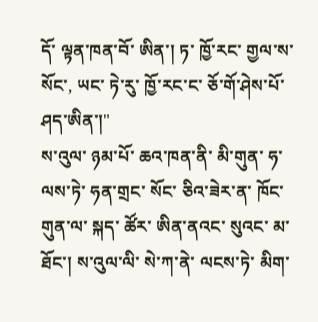དོ་ ལྟན་ཁན་བོ་ ཨིན་། ཏ་ ཁྱོ་རང་ གྱལ་ས་ སོང་, ཡང་ ཏེ་རུ་ ཁྱོ་རང་ང་ ཅོ་གོ་ཤེས་པོ་ ཤད་ཨིན་།"
ས་འུལ་ ཉམ་པོ་ ཆའ་ཁན་ནི་ མི་གུན་ ཧ་ལས་ཏེ་ ཧན་གྲང་ སོང་ ཅིའ་ཟེར་ན་ ཁོང་གུན་ལ་ སྐད་ ཚོར་ ཨིན་ནའང་ སུའང་ མ་ཐོང་། ས་འུལ་ལི་ སེ་ཀ་ནེ་ ལངས་ཏེ་ མིག་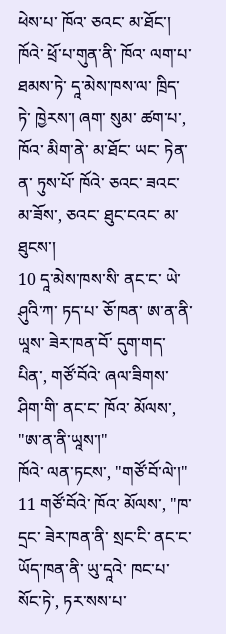ཕེས་པ་ ཁོའ་ ཅའང་ མ་ཐོང་། ཁོའེ་ ཕྲོ་པ་གུན་ནི་ ཁོའ་ ལག་པ་ ཐམས་ཏེ་ དཱ་མེས་ཁས་ལ་ ཁྲིད་ཏེ་ ཁྱེརས་། ཞག་ སུམ་ ཚག་པ་, ཁོའ་ མིག་ནེ་ མ་ཐོང་ ཡང་ ཏེན་ན་ ཏུས་པོ་ ཁོའེ་ ཅའང་ ཟའང་ མ་ཟོས་, ཅའང་ ཐུང་ངའང་ མ་ཐུངས་།
10 དཱ་མེས་ཁས་སི་ ནང་ང་ ཡེ་ཤུའི་ཀ་ ཏད་པ་ ཅོ་ཁན་ ཨ་ན་ནི་ཡཱས་ ཟེར་ཁན་བོ་ དུག་གད་པིན་, གཙོ་བོའེ་ ཞལ་ཟིགས་ཤིག་གི་ ནང་ང་ ཁོའ་ མོལས་, "ཨ་ན་ནི་ཡཱས་།"
ཁོའེ་ ལན་ཏངས་, "གཙོ་བོ་ལེ་།"
11 གཙོ་བོའེ་ ཁོའ་ མོལས་, "ཁ་དྲང་ ཟེར་ཁན་ནི་ སྲང་ངི་ ནང་ང་ ཡོད་ཁན་ནི་ ཡུ་དཱའེ་ ཁང་པ་ སོང་ཏེ་, ཏར་སས་པ་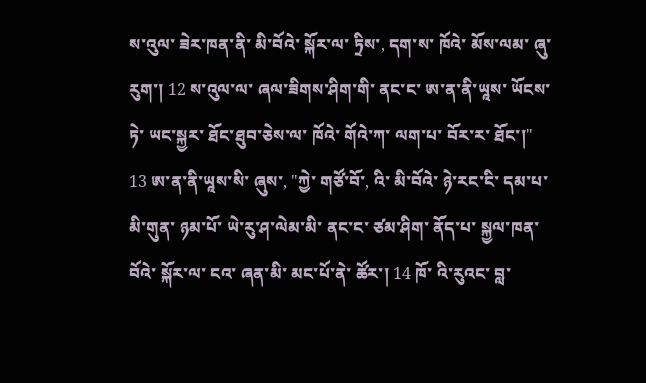ས་འུལ་ ཟེར་ཁན་ནི་ མི་བོའེ་ སྐོར་ལ་ ཏྲིས་, དག་ས་ ཁོའེ་ མོས་ལམ་ ཞུ་རུག་། 12 ས་འུལ་ལ་ ཞལ་ཟིགས་ཤིག་གི་ ནང་ང་ ཨ་ན་ནི་ཡཱས་ ཡོངས་ཏེ་ ཡང་སྐྱར་ ཐོང་ཐུབ་ཅེས་ལ་ ཁོའེ་ གོའེ་ཀ་ ལག་པ་ བོར་ར་ ཐོང་།"
13 ཨ་ན་ནི་ཡཱས་སི་ ཞུས་, "ཀྱེ་ གཙོ་བོ་, འི་ མི་བོའེ་ ཉེ་རང་ངི་ དམ་པ་ མི་གུན་ ཉམ་པོ་ ཡེ་རུ་ཤ་ལེམ་མི་ ནང་ང་ ཙམ་ཤིག་ ནོད་པ་ སྐྱལ་ཁན་བོའེ་ སྐོར་ལ་ ངའ་ ཞན་མི་ མང་པོ་ནེ་ ཚོར་། 14 ཁོ་ འི་རུའང་ བླ་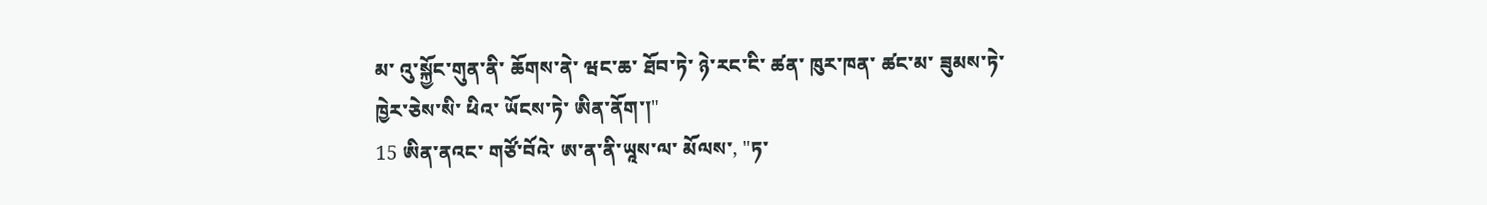མ་ འུ་སྐྱོང་གུན་ནི་ ཆོགས་ནེ་ ཝང་ཆ་ ཐོབ་ཏེ་ ཉེ་རང་ངི་ ཚན་ ཁུར་ཁན་ ཚང་མ་ ཟུམས་ཏེ་ ཁྱེར་ཅེས་སི་ ཕིའ་ ཡོངས་ཏེ་ ཨིན་ནོག་།"
15 ཨིན་ནའང་ གཙོ་བོའེ་ ཨ་ན་ནི་ཡཱས་ལ་ མོལས་, "ཏ་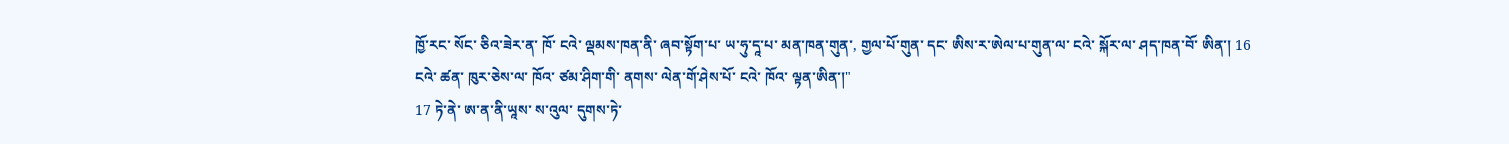ཁྱོ་རང་ སོང་ ཅིའ་ཟེར་ན་ ཁོ་ ངའེ་ ལྡམས་ཁན་ནི་ ཞབ་སྟོག་པ་ ཡ་ཧུ་དཱ་པ་ མན་ཁན་གུན་, གྱལ་པོ་གུན་ དང་ ཨིས་ར་ཨེལ་པ་གུན་ལ་ ངའེ་ སྐོར་ལ་ ཤད་ཁན་བོ་ ཨིན་། 16 ངའེ་ ཚན་ ཁུར་ཅེས་ལ་ ཁོའ་ ཙམ་ཤིག་གི་ ནགས་ ལེན་གོ་ཤེས་པོ་ ངའེ་ ཁོའ་ ལྟན་ཨིན་།"
17 ཏེ་ནེ་ ཨ་ན་ནི་ཡཱས་ ས་འུལ་ དུགས་ཏེ་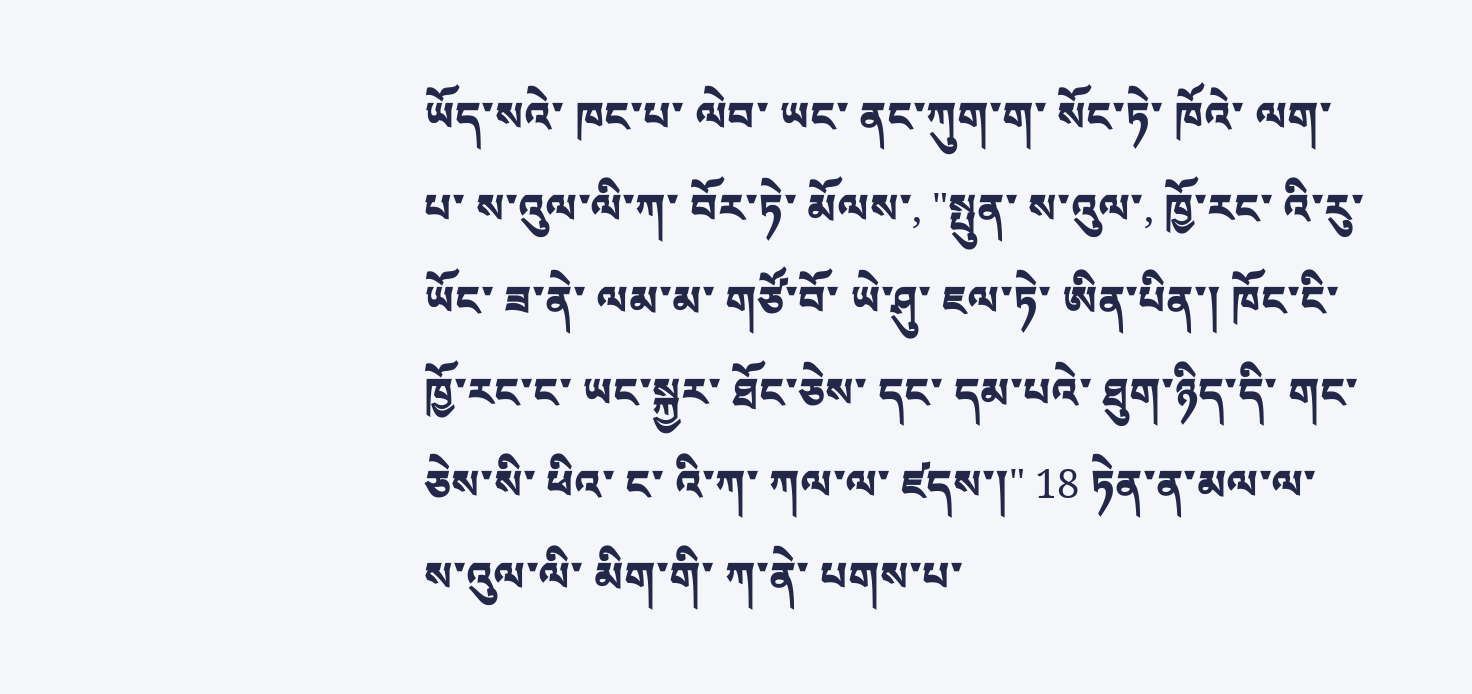ཡོད་སའེ་ ཁང་པ་ ལེབ་ ཡང་ ནང་ཀུག་ག་ སོང་ཏེ་ ཁོའེ་ ལག་པ་ ས་འུལ་ལི་ཀ་ བོར་ཏེ་ མོལས་, "སྤུན་ ས་འུལ་, ཁྱོ་རང་ འི་རུ་ ཡོང་ ཟ་ནེ་ ལམ་མ་ གཙོ་བོ་ ཡེ་ཤུ་ ཇལ་ཏེ་ ཨིན་པིན་། ཁོང་ངི་ ཁྱོ་རང་ང་ ཡང་སྐྱར་ ཐོང་ཅེས་ དང་ དམ་པའེ་ ཐུག་ཉིད་དི་ གང་ཅེས་སི་ ཕིའ་ ང་ འི་ཀ་ ཀལ་ལ་ ཛདས་།" 18 ཏེན་ན་མལ་ལ་ ས་འུལ་ལི་ མིག་གི་ ཀ་ནེ་ པགས་པ་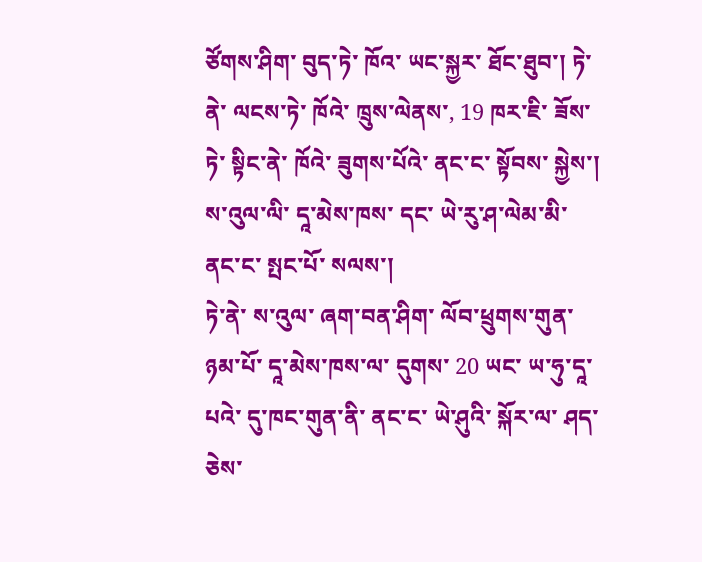ཙོགས་ཤིག་ བུད་ཏེ་ ཁོའ་ ཡང་སྐྱར་ ཐོང་ཐུབ་། ཏེ་ནེ་ ལངས་ཏེ་ ཁོའེ་ ཁྲུས་ལེནས་, 19 ཁར་ཇི་ ཟོས་ཏེ་ སྟིང་ནེ་ ཁོའེ་ ཟུགས་པོའེ་ ནང་ང་ སྟོབས་ སྐྱེས་།
ས་འུལ་ལི་ དཱ་མེས་ཁས་ དང་ ཡེ་རུ་ཤ་ལེམ་མི་ ནང་ང་ སྤང་པོ་ སལས་།
ཏེ་ནེ་ ས་འུལ་ ཞག་བན་ཤིག་ ལོབ་ཕྲུགས་གུན་ ཉམ་པོ་ དཱ་མེས་ཁས་ལ་ དུགས་ 20 ཡང་ ཡ་ཧུ་དཱ་པའེ་ དུ་ཁང་གུན་ནི་ ནང་ང་ ཡེ་ཤུའི་ སྐོར་ལ་ ཤད་ཅེས་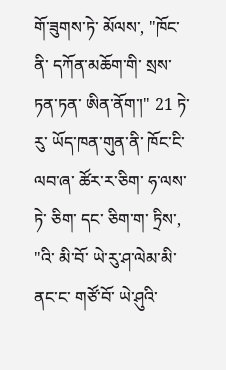གོ་ཟུགས་ཏེ་ མོལས་, "ཁོང་ ནི་ དཀོན་མཆོག་གི་ སྲས་ ཏན་ཏན་ ཨིན་ནོག་།" 21 ཏེ་རུ་ ཡོད་ཁན་གུན་ནི་ ཁོང་ངི་ ལབ་ཞ་ ཚོར་ར་ཅིག་ ཧ་ལས་ཏེ་ ཅིག་ དང་ ཅིག་ག་ ཏྲིས་, "འི་ མི་བོ་ ཡེ་རུ་ཤ་ལེམ་མི་ ནང་ང་ གཙོ་བོ་ ཡེ་ཤུའི་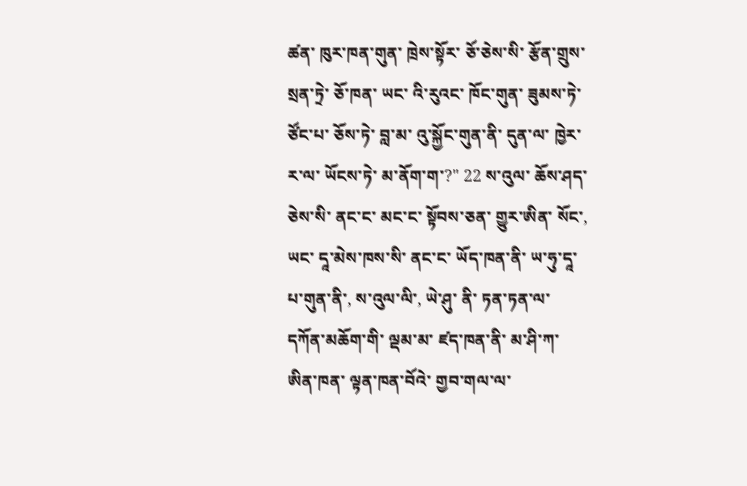ཚན་ ཁུར་ཁན་གུན་ ཁྲེས་སྟོར་ ཅོ་ཅེས་སི་ རྩོན་གྲུས་ སྲན་ཏྲེ་ ཅོ་ཁན་ ཡང་ འི་རུའང་ ཁོང་གུན་ ཟུམས་ཏེ་ ཙོང་པ་ ཅོས་ཏེ་ བླ་མ་ འུ་སྐྱོང་གུན་ནི་ དུན་ལ་ ཁྱེར་ར་ལ་ ཡོངས་ཏེ་ མ་ནོག་ག་?" 22 ས་འུལ་ ཆོས་ཤད་ཅེས་སི་ ནང་ང་ མང་ང་ སྟོབས་ཅན་ གྱུར་ཨིན་ སོང་, ཡང་ དཱ་མེས་ཁས་སི་ ནང་ང་ ཡོད་ཁན་ནི་ ཡ་ཧུ་དཱ་པ་གུན་ནི་, ས་འུལ་ལི་, ཡེ་ཤུ་ ནི་ ཏན་ཏན་ལ་ དཀོན་མཆོག་གི་ ལྡམ་མ་ ཛད་ཁན་ནི་ མ་ཤི་ཀ་ ཨིན་ཁན་ ལྟན་ཁན་བོའེ་ གྱབ་གལ་ལ་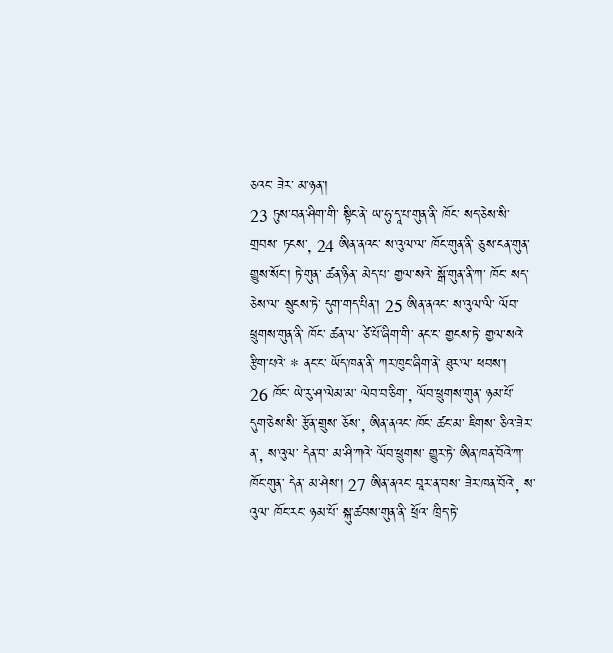ཅའང་ ཟེར་ མ་ཉན་།
23 ཏུས་བན་ཤིག་གི་ སྟིང་ནེ་ ཡ་ཧུ་དཱ་པ་གུན་ནི་ ཁོང་ སད་ཅེས་སི་ གྲབས་ ཏངས་, 24 ཨིན་ནའང་ ས་འུལ་ལ་ ཁོང་གུན་ནི་ ཅུས་ངན་གུན་ གྱུས་སོང་། ཏེ་གུན་ ཚན་ཉིན་ མེད་པ་ གྱལ་སའེ་ སྒོ་གུན་ནི་ཀ་ ཁོང་ སད་ཅེས་ལ་ སྲུངས་ཏེ་ དུག་གད་པིན་། 25 ཨིན་ནའང་ ས་འུལ་ལི་ ལོབ་ཕྲུགས་གུན་ནི་ ཁོང་ ཚན་ལ་ ཙེ་པོ་ཞིག་གི་ ནང་ང་ གྱངས་ཏེ་ གྱལ་སའེ་ རྩིག་པའེ་ * ནང་ང་ ཡོད་ཁན་ནི་ ཀར་ཁུང་ཞིག་ནེ་ ཐུར་ལ་ ཕབས་།
26 ཁོང་ ཡེ་རུ་ཤ་ལེམ་མ་ ལེབ་བ་ཅིག་, ལོབ་ཕྲུགས་གུན་ ཉམ་པོ་ དུག་ཅེས་སི་ རྩོན་གྲུས་ ཅོས་, ཨིན་ནའང་ ཁོང་ ཚང་མ་ ཇིགས་ ཅིའ་ཟེར་ན་, ས་འུལ་ དེན་བ་ མ་ཤི་ཀའེ་ ལོབ་ཕྲུགས་ གྱུར་ཏེ་ ཨིན་ཁན་བོའེ་ཀ་ ཁོང་གུན་ དེན་ མ་ཤེས་། 27 ཨིན་ནའང་ བཱར་ན་བས་ ཟེར་ཁན་བོའེ་, ས་འུལ་ ཁོང་རང་ ཉམ་པོ་ སྐུ་ཚབས་གུན་ནི་ ཕྲོའ་ ཁྲིད་ཏེ་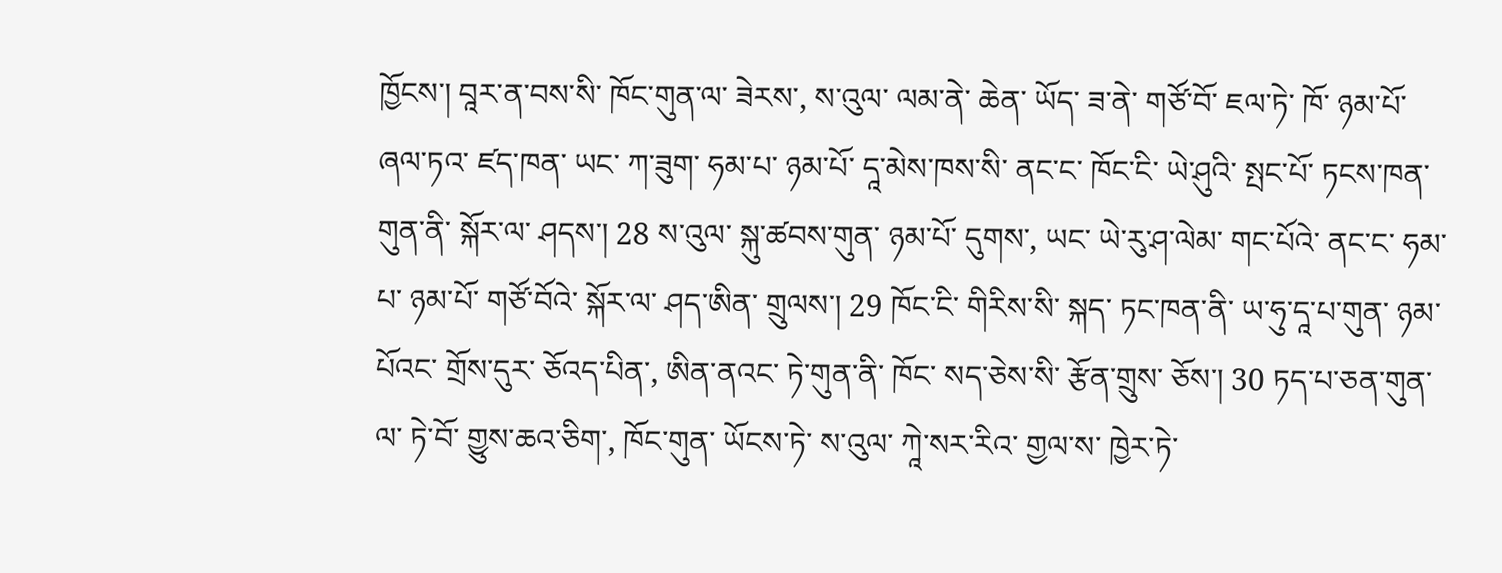ཁྱོངས་། བཱར་ན་བས་སི་ ཁོང་གུན་ལ་ ཟེརས་, ས་འུལ་ ལམ་ནེ་ ཆེན་ ཡོད་ ཟ་ནེ་ གཙོ་བོ་ ཇལ་ཏེ་ ཁོ་ ཉམ་པོ་ ཞལ་ཏའ་ ཛད་ཁན་ ཡང་ ཀ་ཟུག་ ཧམ་པ་ ཉམ་པོ་ དཱ་མེས་ཁས་སི་ ནང་ང་ ཁོང་ངི་ ཡེ་ཤུའི་ སྤང་པོ་ ཏངས་ཁན་གུན་ནི་ སྐོར་ལ་ ཤདས་། 28 ས་འུལ་ སྐུ་ཚབས་གུན་ ཉམ་པོ་ དུགས་, ཡང་ ཡེ་རུ་ཤ་ལེམ་ གང་པོའེ་ ནང་ང་ ཧམ་པ་ ཉམ་པོ་ གཙོ་བོའེ་ སྐོར་ལ་ ཤད་ཨིན་ གྲུལས་། 29 ཁོང་ངི་ གིརིས་སི་ སྐད་ ཏང་ཁན་ནི་ ཡ་ཧུ་དཱ་པ་གུན་ ཉམ་པོའང་ གྲོས་དུར་ ཅོའད་པིན་, ཨིན་ནའང་ ཏེ་གུན་ནི་ ཁོང་ སད་ཅེས་སི་ རྩོན་གྲུས་ ཅོས་། 30 ཏད་པ་ཅན་གུན་ལ་ ཏེ་བོ་ གྱུས་ཆའ་ཅིག་, ཁོང་གུན་ ཡོངས་ཏེ་ ས་འུལ་ ཀཱེ་སར་རིའ་ གྱལ་ས་ ཁྱེར་ཏེ་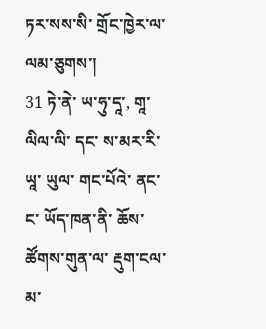ཏར་སས་སི་ གྲོང་ཁྱེར་ལ་ ལམ་ཅུགས་།
31 ཏེ་ནེ་ ཡ་ཧུ་དཱ་, གཱ་ལིལ་ལི་ དང་ ས་མར་རི་ཡཱ་ ཡུལ་ གང་པོའེ་ ནང་ང་ ཡོད་ཁན་ནི་ ཆོས་ཚོགས་གུན་ལ་ རྡུག་ངལ་ མ་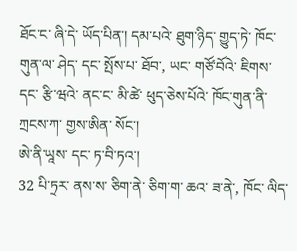ཐོང་ང་ ཞི་དེ་ ཡོད་པིན་། དམ་པའེ་ ཐུག་ཉིད་ གྱུད་ཏེ་ ཁོང་གུན་ལ་ ཤེད་ དང་ སྤོས་པ་ ཐོབ་, ཡང་ གཙོ་བོའེ་ ཇིགས་ དང་ རྩི་ཝའེ་ ནང་ང་ མི་ཚེ་ ཕུད་ཅེས་པོའེ་ ཁོང་གུན་ནི་ ཀྲངས་ཀ་ གྱས་ཨིན་ སོང་།
ཨེ་ནི་ཡཱས་ དང་ ཏ་བི་ཏའ་།
32 པི་ཏྲར་ ནས་ས་ ཅིག་ནེ་ ཅིག་ག་ ཆའ་ ཟ་ནེ་, ཁོང་ ལིད་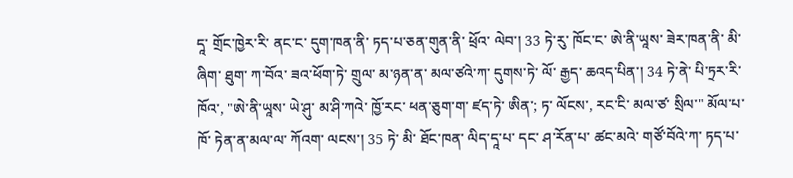དཱ་ གྲོང་ཁྱེར་རི་ ནང་ང་ དུག་ཁན་ནི་ ཏད་པ་ཅན་གུན་ནི་ ཕྲོའ་ ལེབ་། 33 ཏེ་རུ་ ཁོང་ང་ ཨེ་ནི་ཡཱས་ ཟེར་ཁན་ནི་ མི་ཞིག་ ཐུག་ ཀ་བོའ་ ཟའ་ཕོག་ཏེ་ གྲུལ་ མ་ཉན་ན་ མལ་ཙའེ་ཀ་ དུགས་ཏེ་ ལོ་ རྒྱད་ ཆའད་པིན་། 34 ཏེ་ནེ་ པི་ཏྲར་རི་ ཁོའ་, "ཨེ་ནི་ཡཱས་ ཡེ་ཤུ་ མ་ཤི་ཀའེ་ ཁྱོ་རང་ ཕན་ཅུག་ག་ ཛད་ཏེ་ ཨིན་; ཏ་ ལོངས་, རང་ངི་ མལ་ཙ་ སྲིལ་" མོལ་པ་ ཁོ་ ཏེན་ན་མལ་ལ་ ཀོའག་ ལངས་། 35 ཏེ་ མི་ ཐོང་ཁན་ ལིད་དཱ་པ་ དང་ ཤ་རོན་པ་ ཚང་མའེ་ གཙོ་བོའེ་ཀ་ ཏད་པ་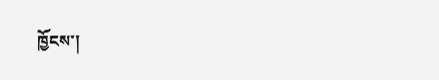ཁྱོངས་།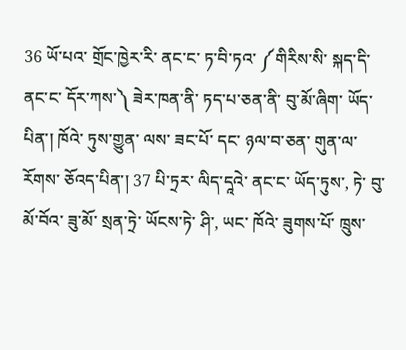36 ཡོ་པའ་ གྲོང་ཁྱེར་རི་ ནང་ང་ ཏ་བི་ཏའ་ ༼གིརིས་སི་ སྐད་དི་ ནང་ང་ དོར་ཀས་༽ ཟེར་ཁན་ནི་ ཏད་པ་ཅན་ནི་ བུ་མོ་ཞིག་ ཡོད་པིན་། ཁོའེ་ ཏུས་གྱུན་ ལས་ ཟང་པོ་ དང་ ཉལ་བ་ཅན་ གུན་ལ་ རོགས་ ཅོའད་པིན་། 37 པི་ཏྲར་ ལིད་དཱའེ་ ནང་ང་ ཡོད་ཏུས་, ཏེ་ བུ་མོ་བོའ་ ཟུ་མོ་ སྲན་ཏྲེ་ ཡོངས་ཏེ་ ཤི་, ཡང་ ཁོའེ་ ཟུགས་པོ་ ཁྲུས་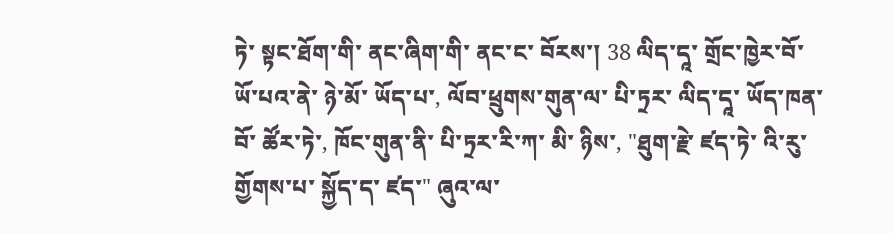ཏེ་ སྟང་ཐོག་གི་ ནང་ཞིག་གི་ ནང་ང་ བོརས་། 38 ལིད་དཱ་ གྲོང་ཁྱེར་བོ་ ཡོ་པའ་ནེ་ ཉེ་མོ་ ཡོད་པ་, ལོབ་ཕྲུགས་གུན་ལ་ པི་ཏྲར་ ལིད་དཱ་ ཡོད་ཁན་བོ་ ཚོར་ཏེ་, ཁོང་གུན་ནི་ པི་ཏྲར་རི་ཀ་ མི་ ཉིས་, "ཐུག་རྗེ་ ཛད་ཏེ་ འི་རུ་ གྱོགས་པ་ སྐྱོད་ད་ ཛད་" ཞུའ་ལ་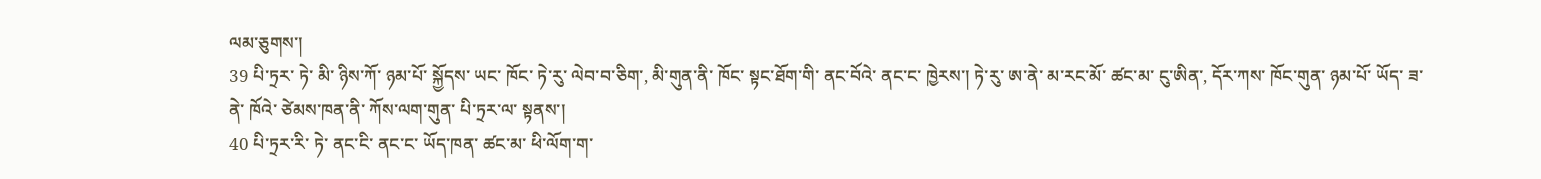ལམ་ཅུགས་།
39 པི་ཏྲར་ ཏེ་ མི་ ཉིས་ཀོ་ ཉམ་པོ་ སྐྱོདས་ ཡང་ ཁོང་ ཏེ་རུ་ ལེབ་བ་ཅིག་, མི་གུན་ནི་ ཁོང་ སྟང་ཐོག་གི་ ནང་བོའེ་ ནང་ང་ ཁྱེརས་། ཏེ་རུ་ ཨ་ནེ་ མ་རང་མོ་ ཚང་མ་ ངུ་ཨིན་, དོར་ཀས་ ཁོང་གུན་ ཉམ་པོ་ ཡོད་ ཟ་ནེ་ ཁོའེ་ ཙེམས་ཁན་ནི་ ཀོས་ལག་གུན་ པི་ཏྲར་ལ་ སྟནས་།
40 པི་ཏྲར་རི་ ཏེ་ ནང་ངི་ ནང་ང་ ཡོད་ཁན་ ཚང་མ་ ཕི་ལོག་ག་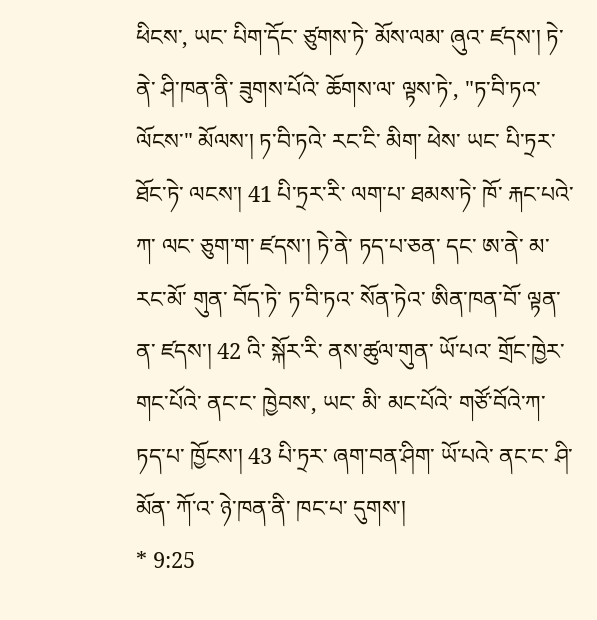ཕིངས་, ཡང་ པིག་དོང་ ཙུགས་ཏེ་ མོས་ལམ་ ཞུའ་ ཛདས་། ཏེ་ནེ་ ཤི་ཁན་ནི་ ཟུགས་པོའེ་ ཆོགས་ལ་ ལྟས་ཏེ་, "ཏ་བི་ཏའ་ ལོངས་" མོལས་། ཏ་བི་ཏའེ་ རང་ངི་ མིག་ ཕེས་ ཡང་ པི་ཏྲར་ ཐོང་ཏེ་ ལངས་། 41 པི་ཏྲར་རི་ ལག་པ་ ཐམས་ཏེ་ ཁོ་ རྐང་པའེ་ཀ་ ལང་ ཅུག་ག་ ཛདས་། ཏེ་ནེ་ ཏད་པ་ཅན་ དང་ ཨ་ནེ་ མ་རང་མོ་ གུན་ བོད་ཏེ་ ཏ་བི་ཏའ་ སོན་ཏེའ་ ཨིན་ཁན་བོ་ ལྟན་ན་ ཛདས་། 42 འི་ སྐོར་རི་ ནས་ཚུལ་གུན་ ཡོ་པའ་ གྲོང་ཁྱེར་ གང་པོའེ་ ནང་ང་ ཁྱེབས་, ཡང་ མི་ མང་པོའེ་ གཙོ་བོའེ་ཀ་ ཏད་པ་ ཁྱོངས་། 43 པི་ཏྲར་ ཞག་བན་ཤིག་ ཡོ་པའེ་ ནང་ང་ ཤི་མོན་ ཀོ་འ་ ཉེ་ཁན་ནི་ ཁང་པ་ དུགས་།
* 9:25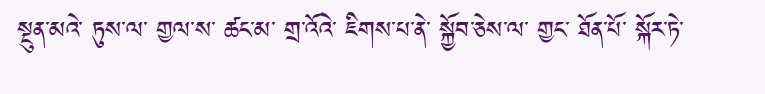སྔུན་མའེ་ ཏུས་ལ་ གྱལ་ས་ ཚང་མ་ གྲ་འོའེ་ ཇིགས་པ་ནེ་ སྐྱོབ་ཅེས་ལ་ གྱང་ ཐོན་པོ་ སྐོར་ཏེ་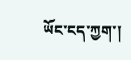ཡོང་ངད་ཀྱག་།